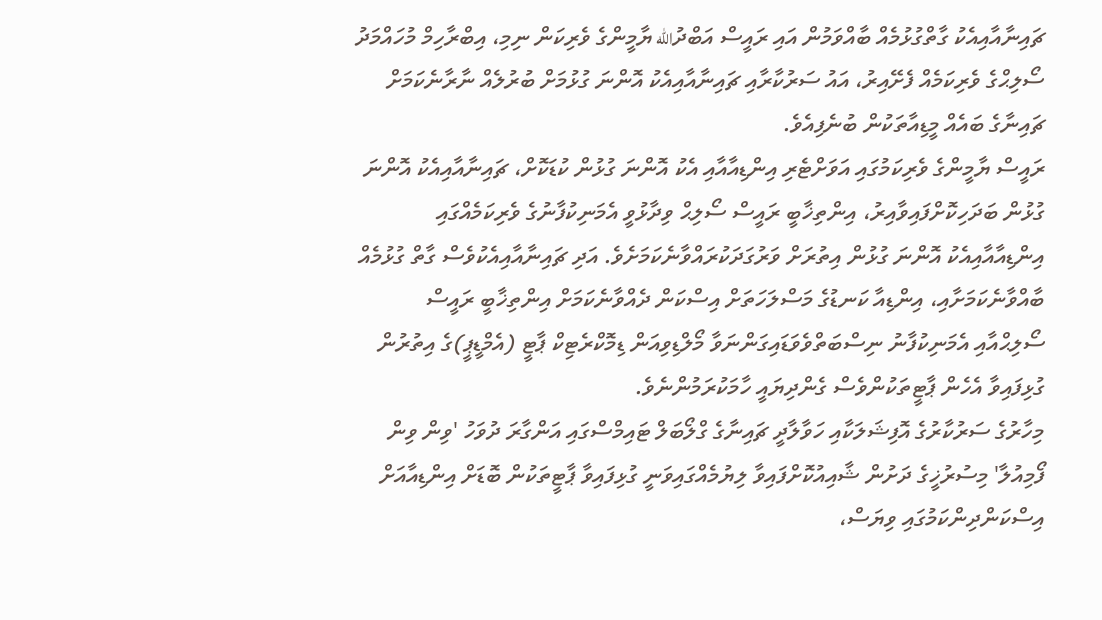ޗައިނާއާއިއެކު ގާތްގުޅުމެއް ބާއްވަމުން އައި ރައީސް އަބްދުالله ޔާމީންގެ ވެރިކަން ނިމި، އިބްރާހިމް މުހައްމަދު ސޯލިޙްގެ ވެރިކަމެއް ފެށޭއިރު، އައު ސަރުކާރާއި ޗައިނާއާއިއެކު އޮންނަ ގުޅުމަށް ބުރުލެއް ނާރާނެކަމަށް ޗައިނާގެ ބައެއް މީޑިއާތަކުން ބުނެފިއެވެ.
ރައީސް ޔާމީންގެ ވެރިކަމުގައި އަވަށްޓެރި އިންޑިއާއާއި އެކު އޮންނަ ގުޅުން ކުޑަކޮށް، ޗައިނާއާއިއެކު އޮންނަ ގުޅުން ބަދަހިކޮށްފައިވާއިރު، އިންތިޚާބީ ރައީސް ސޯލިޙް ވިދާޅުވީ އެމަނިކުފާނުގެ ވެރިކަމެއްގައި އިންޑިއާއާއިއެކު އޮންނަ ގުޅުން އިތުރަށް ވަރުގަދަކުރައްވާނެކަމަށެވެ. އަދި ޗައިނާއާއިއެކުވެސް ގާތް ގުޅުމެއް ބާއްވާނެކަމަށާއި، އިންޑިއާ ކަނޑުގެ މަސްލަހަތަށް އިސްކަން ދެއްވާނެކަމަށް އިންތިޚާބީ ރައީސް ސޯލިޙްއާއި އެމަނިކުފާނު ނިސްބަތްވެވަޑައިގަންނަވާ މޯލްޑިވިއަން ޑިމޮކްރެޓިކް ޕާޓީ (އެމްޑީޕީ)ގެ އިތުރުން ގުޅިފައިވާ އެހެން ޕާޓީތަކުންވެސް ގެންދިޔައީ ހާމަކުރަމުންނެވެ.
މިހާރުގެ ސަރުކާރުގެ އޮފިޝަލަކާއި ހަވާލާދީ ޗައިނާގެ ގްލޯބަލް ޓައިމްސްގައި އަންގާރަ ދުވަހު 'ވިން ވިން ފޯމިއުލާ' މިސުރުޚީގެ ދަށުން ޝާއިއުކޮށްފައިވާ ލިޔުމެއްގައިވަނީ ގުޅިފައިވާ ޕާޓީތަކުން ބޮޑަށް އިންޑިއާއަށް އިސްކަންދިންކަމުގައި ވިޔަސް،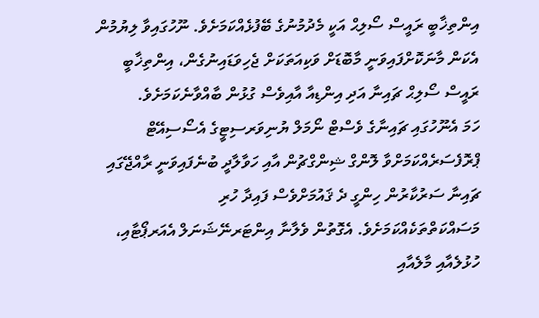އިންތިޚާބީ ރައީސް ސޯލިޙް އަކީ މެދުމުނުގެ ބޭފުޅެއްކަމަށެވެ. ނޫހުގައިވާ ލިޔުމުން އެކަން މާނަކޮށްފައިވަނީ މާބޮޑަށް ވަކިއަތަކަށް ޖެހިވަޑައިނުގެން، އިންތިޚާބީ ރައީސް ސޯލިޙް ޗައިނާ އަދި އިންޑިއާ އާއިވެސް ގުޅުން ބާއްވާނެކަމަށެވެ.
ހަމަ އެނޫހުގައި ޗައިނާގެ ވެސްޓް ނޯމަލް ޔުނިވަރސިޓީގެ އެސޯސިއޭޓް ޕްރޮފެސަރެއްކަމަށްވާ ލޮންގް ޝިންގްޗުން އާއި ހަވާލާދީ ބުނެފައިވަނީ ރާއްޖޭގައި ޗައިނާ ސަރުކާރުން ހިންގީ ދެ ޤައުމަށްވެސް ފައިދާ ހުރި މަސައްކަތްތަކެއްކަމަށެވެ. އެގޮތުން ވެލާނާ އިންޓަރނޭޝަނަލް އެއަރޕޯޓާއި، ހުޅުލެއާއި މާލެއާއި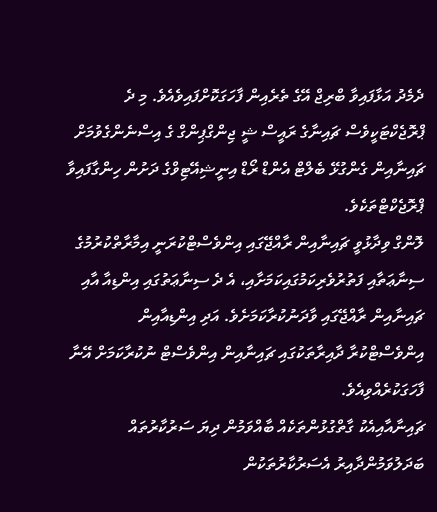ދެމެދު އަޅާފައިވާ ބްރިޖް އޭގެ ތެރެއިން ފާހަގަކޮށްފައިވެއެވެ. މި ދެ ޕްރޮޖެކްޓަކީވެސް ޗައިނާގެ ރައީސް ޝީ ޖިންގްޕިންގް ގެ އިސްނެންގެވުމަށް ޗައިނާއިން ގެންގުޅޭ ބެލްޓް އެންޑް ރޯޑް އިނީޝިއޭޓިވްގެ ދަށުން ހިންގާފައިވާ ޕްރޮޖެކްޓްތަކެވެ.
ލޮންގް ވިދާޅުވީ ޗައިނާއިން ރާއްޖޭގައި އިންވެސްޓްކުރަނީ އިމާރާތްކުރުމުގެ ސިނާޢަތާއި ފަތުރުވެރިކަމުގައިކަމަށާއި، އެ ދެ ސިނާޢަތުގައި އިންޑިއާ އާއި ޗައިނާއިން ރާއްޖޭގައި ވާދަނުކުރާކަމަށެވެ. އަދި އިންޑިއާއިން އިންވެސްޓްކުރާ ދާއިރާތަކުގައި ޗައިނާއިން އިންވެސްޓް ނުކުރާކަމަށް އޭނާ ފާހަގަކުރެއްވިއެވެ.
ޗައިނާއާއިއެކު ގާތްގުޅުންތަކެއް ބާއްވަމުން ދިޔަ ސަރުކާރުތައް ބަދަލުވަމުންދާއިރު އެސަރުކާރުތަކުން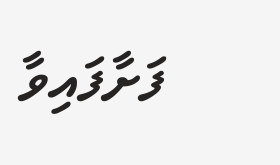ފަށާފައިވާ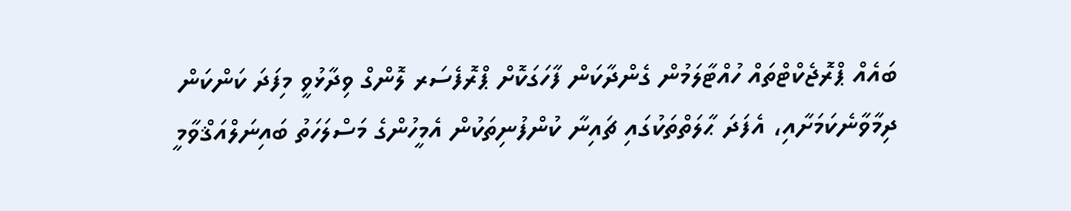ބައެއް ޕްރޮޖެކްޓްތައް ހުއްޓާލަމުން ގެންދާކަން ފާހަގަކޮށް ޕްރޮފެސަރ ލޮންގް ވިދާޅުވީ މިފަދަ ކަންކަން ދިމާވާނެކަމަށާއި، އެފަދަ ޙާލަތްތަކުގައި ޗައިނާ ކުންފުނިތަކުން އެމީހުންގެ މަސްލަހަތު ބައިނަލްއަޤްވާމީ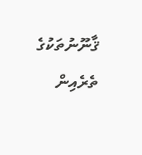ޤާނޫނުތަކުގެ ތެރެއިން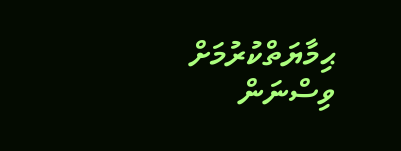ޙިމާޔަތްކުރުމަށް ވިސްނަން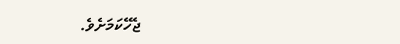ޖެހޭކަމަށެވެ.